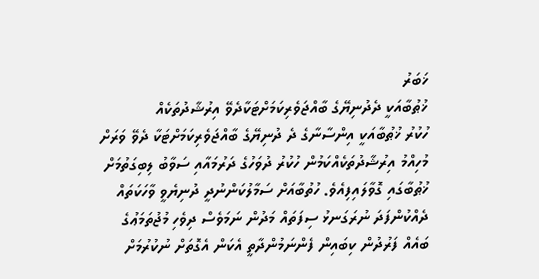ޚަބަރު
ޚުޠުބާއަކީ ދެދުނިޔޭގެ ބާއްޖަވެރިކަމަށްޓަކާދެވޭ އިރުޝާދުތަކެއް
ހުކުރު ޚުޠުބާއަކީ އިންސާނާގެ ދެ ދުނިޔޭގެ ބާއްޖަވެރިކަމަށްޓަކާ ދެވޭ ވަރަށް މުހިއްމު އިރުޝާދުތަކެއްކަމުން ހުކުރު ދުވަހުގެ ދަރުމައާއި ސަވާބު ލިބިގަތުމަށް ޚުޠުބާގައި ގޮވާލައިފިއެވެ. ހުތުބާއަށް ސަމާލުކަންނުދީ ދުނިޔެވީ ވާހަކަތައް ދެއްކުންފަދަ ނުރަގަނޅު ސިފަތައް މަދުން ނަމަވެސް ދިވެހި މުޖުތަމަޢުގެ ބައެއް ފަރުދުން ކިބައިން ފެންނަމުންދާތީ އެކަން އެގޮތަށް ނުކުރުމަށް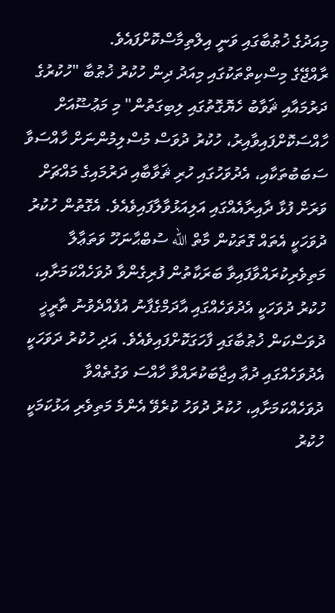މިއަދުގެ ޚުޠުބާގައި ވަނީ އިލްތިމާސްކޮށްފައެވެ.
ރާއްޖޭގެ މިސްކިތްތަކުގައި މިއަދު ދިން ހުކުރު ޚުޠުބާ "ހުކުރުގެ ދަރުމައާއި ޘަވާބު ހެޔޮގޮތުގައި ލިބިގަތުން" މި މަޢުޟޫއަށް ހާއްސަކޮށްފައިވާއިރު، ހުކުރު ދުވަސް މުސްލިމުންނަށް ހާއްސަވާ ސަބަބުތަކާއި، އެދުވަހުގައި ހުރި ޘަވާބާއި ދަރުމައިގެ މައްޗަށް ވަރަށް ފުޅާ ދާއިރާއެއްގައި އަލިއަޅުވާލާފައިވެއެވެ. އެގޮތުން ހުކުރު ދުވަހަކީ އެތައް ގޮތަކުން މާތް الله ސުބްޙާނަހޫ ވަތަޢާލާ މަތިވެރިކުރައްވާފައިވާ ބަރަކާތުން ފުރިގެންވާ ދުވަހެއްކަމަށާއި، ހުކުރު ދުވަހަކީ އެދުވަހެއްގައި އާދަމްގެފާނު އުފެއްދެވުނު ތާރީޚީ ދުވަސްކަން ޚުޠުބާގައި ފާހަގަކޮށްފައިވެއެވެ. އަދި ހުކުރު ދަވަހަކީ އެދުވަހެއްގައި ދުޢާ އިޖާބަކުރައްވާ ހާއްސަ ވަގުތެއްވާ ދުވަހެއްކަމަށާއި، ހުކުރު ދުވަހު ކުރެވޭ އެންމެ މަތިވެރި އަޅުކަމަކީ ހުކުރު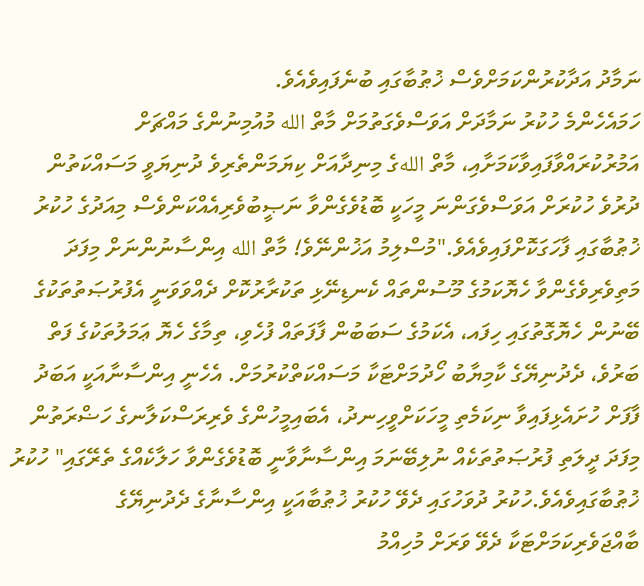ނަމާދު އަދާކުރުންކަމަށްވެސް ޚުޠުބާގައި ބުނެފައިވެއެވެ.
ހަމައެހެންމެ ހުކުރު ނަމާދަށް އަވަސްވެގަތުމަށް މާތް الله މުއުމިނުންގެ މައްޗަށް އަމުރުކުރައްވާފައިވާކަމަށާއި، މާތް اللهގެ މިނިދާއަށް ކިޔަމަންތެރިވެ ދުނިޔަވީ މަސައްކަތުން ދުރުވެ ހުކުރަށް އަވަސްވެގަންނަ މީހަކީ ބޮޑުވެގެންވާ ނަޞީބުވެރިއެއްކަންވެސް މިއަދުގެ ހުކުރު ޚުޠުބާގައި ފާހަގަކޮށްފައިވެއެވެ."މުސްލިމު އަޚުންނޭވެ! މާތް الله އިންސާނުންނަށް މިފަދަ މަތިވެރިވެގެންވާ ހެޔޮކަމުގެ މޫސުންތައް ކެނޑިނޭޅި ތަކުރާރުކޮށް ދެއްވަވަނީ އެފުރުޞަތުތަކުގެ ބޭނުން ހެޔޮގޮތުގައި ހިފައ، އެކަމުގެ ސަބަބުން ފާފަތައް ފުހެވި، ތިމާގެ ހެޔޮ ޢަމަލުތަކުގެ ފަތް ބަރުވެ، ދެދުނިޔޭގެ ކާމިޔާބު ހޯދުމަށްޓަކާ މަސައްކަތްކުރުމަށް. އެހެނީ އިންސާނާއަކީ އަބަދު ފާފަށް ހުށައެޅިފައިވާ ނިކަމެތި މީހަކަށްވީހިނދު، އެބައިމީހުންގެ ވެރިރަސްކަލާނގެ ހަޟްރަތުން މިފަދަ ދީލަތި ފުރުޞަތުތަކެއް ނުލިބޭނަމަ އިންސާނާވާނީ ބޮޑުވެގެންވާ ހަލާކެއްގެ ތެރޭގައި" ހުކުރު ޚުޠުބާގައިވެއެވެ.ހުކުރު ދުވަހުގައި ދެވޭ ހުކުރު ޚުޠުބާއަކީ އިންސާނާގެ ދެދުނިޔޭގެ ބާއްޖަވެރިކަމަށްޓަކާ ދެވޭ ވަރަށް މުހިއްމު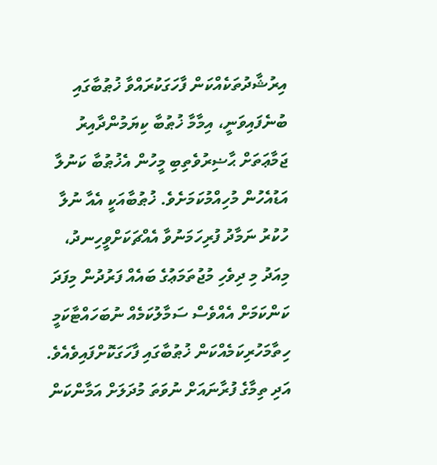އިރުޝާދުތަކެއްކަން ފާހަގަކުރައްވާ ޚުޠުބާގައި ބުނެފައިވަނީ، އިމާމާ ޚުޠުބާ ކިޔަމުންދާއިރު ޖަމާޢަތަށް ޙާޟިރުވެތިބި މީހުން އެޚުޠުބާ ކަނުލާ އަޑުއެހުން މުހިއްމުކަމަށެވެ. ޚުޠުބާއަކީ އެއާ ނުލާ ހުކުރު ނަމާދު ފުރިހަމަނުވާ އެއްޗަކަށްވީހިނދު، މިއަދު މި ދިވެހި މުޖުތަމަޢުގެ ބައެއް ފަރުދުން މިފަދަ ކަންކަމަށް އެއްވެސް ސަމާލުކަމެއް ނުބަހައްޓާކަމީ ހިތާމަހުރިކަމެއްކަން ޚުޠުބާގައި ފާހަގަކޮށްފައިވެއެވެ. އަދި ތިމާގެ ފުރާނައަށް ނުވަތަ މުދަލަށް އަމާންކަން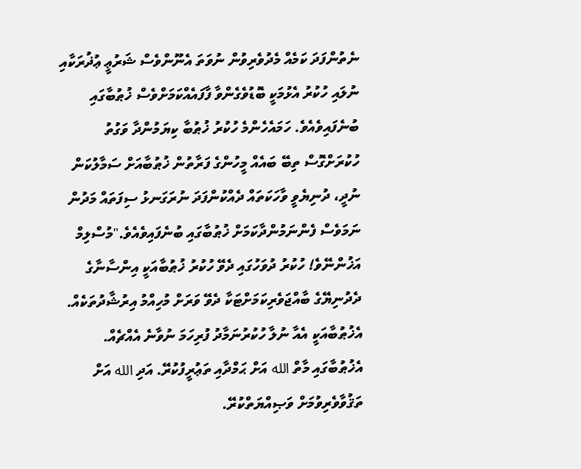ނެތުންފަދަ ކަމެއް މެދުވެރިވުން ނުވަތަ އެނޫންވެސް ޝަރުޢީ ޢުޛުރަކާއި ނުލައި ހުކުރު އެޅުމަކީ ބޮޑުވެގެންވާ ފާފައެއްކަމަށްވެސް ޚުޠުބާގައި ބުނެފައިވެއެވެ. ހަމައެހެންމެ ހުކުރު ޚުޠުބާ ކިޔަމުންދާ ވަގުތު ހުކުރަށްގޮސް ތިބޭ ބައެއް މީހުންގެ ފަރާތުން ޚުޠުބާއަށް ސަމާލުކަން ނުދީ، ދުނިޔެވީ ވާހަކަތައް ދެއްކުންފަދަ ނުރަގަނޅު ސިފަތައް މަދުން ނަމަވެސް ފެންނަމުންދާކަމަށް ޚުޠުބާގައި ބުނެފައިވެއެވެ."މުސްލިމް އަޚުންނޭވެ! ހުކުރު ދުވަހުގައި ދެވޭ ހުކުރު ޚުޠުބާއަކީ އިންސާނާގެ ދެދުނިޔޭގެ ބާއްޖަވެރިކަމަށްޓަކާ ދެވޭ ވަރަށް މުހިއްމު އިރުޝާދުތަކެއް. އެޚުޠުބާއަކީ އެއާ ނުލާ ހުކުރުނަމާދު ފުރިހަމަ ނުވާނެ އެއްޗެއް. އެޚުޠުބާގައި މާތް الله އަށް ޙަމްދާއި ތަޢުރީފުކުރޭ. އަދި الله އަށް ތަޤުވާވެރިވުމަށް ވަޞިއްޔަތްކުރޭ.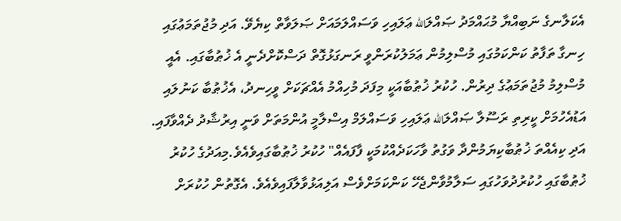އެކަލާނގެ ނަބިއްޔާ މުޙައްމަދު ޞައްލަالله ޢަލައިހި ވަސައްލަމައަށް ޞަލަވާތް ކިޔެވޭ. އަދި މުޖުތަމަޢުގައި ހިނގާ ތަފާތު ކަންކަމުގައި މުސްލިމުން ޢަމަލުކުރަންވީ ރަނގަޅުގޮތް ދަސްކޮށްދެނީ އެ ޚުޠުބާގައި. އެއީ މުސްލިމު މުޖުތަމަޢުގެ ދިރުން. ހުކުރު ޚުޠުބާއަކީ މިފަދަ މުހިއްމު އެއްޗަކަށް ވީހިނދު، އެޚުޠުބާ ކަނުލައި އަޑުއެހުމަށް ކީރިތި ރަސޫލާ ޞައްލަالله ޢަލައިހި ވަސައްލަމް އިސްލާމީ އުންމަތަށް ވަނީ އިރުޝާދު ދެއްވާފައި. އަދި ކިއެއްތަ ޚުޠުބާކިޔަމުންދާ ވަގުތު ވާހަކަދެއްކުމަކީ ފާފައެއް" ހުކުރު ޚުޠުބާގައިވެއެވެ.މިއަދުގެ ހުކުރު ޚުޠުބާގައި ހުކުރުދުވަހުގައި ސަލާމުވާންޖެހޭ ކަންކަމަށްވެސް އަލިއަޅުވާލާފައިވެއެވެ. އެގޮތުން ހުކުރަށް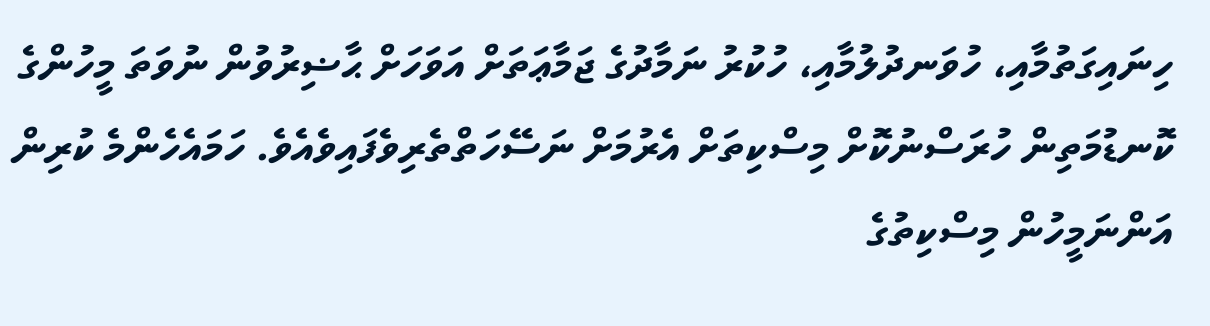ހިނައިގަތުމާއި، ހުވަނދުލުމާއި، ހުކުރު ނަމާދުގެ ޖަމާޢަތަށް އަވަހަށް ޙާޟިރުވުން ނުވަތަ މީހުންގެ ކޮނޑުމަތިން ހުރަސްނުކޮށް މިސްކިތަށް އެރުމަށް ނަސޭހަތްތެރިވެފައިވެއެވެ. ހަމައެހެންމެ ކުރިން އަންނަމީހުން މިސްކިތުގެ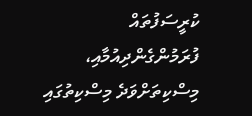ކުރީސަފުތައް ފުރަމުންގެންދިއުމާއި، މިސްކިތަށްވަދެ މިސްކިތުގައި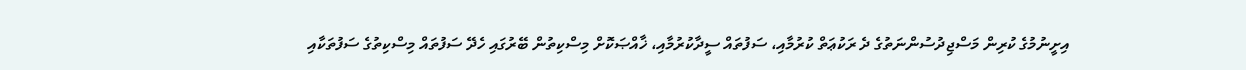އިށީނުމުގެ ކުރިން މަސްޖިދުސުންނަތުގެ ދެ ރަކުޢަތް ކުރުމާއި، ސަފުތައް ސީދާކުރުމާއި، ޚާއްޞަކޮށް މިސްކިތުން ބޭރުގައި ހެދޭ ސަފުތައް މިސްކިތުގެ ސަފުތަކާއި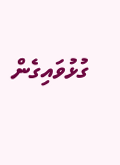ގުޅުވައިގެން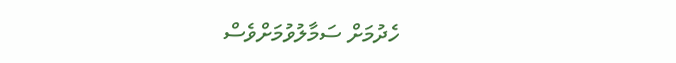ހެދުމަށް ސަމާލުވުމަށްވެސް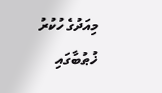މިއަދުގެ ހުކުރު ޚުޠުބާގައި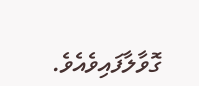ގޮވާލާފައިވެއެވެ.